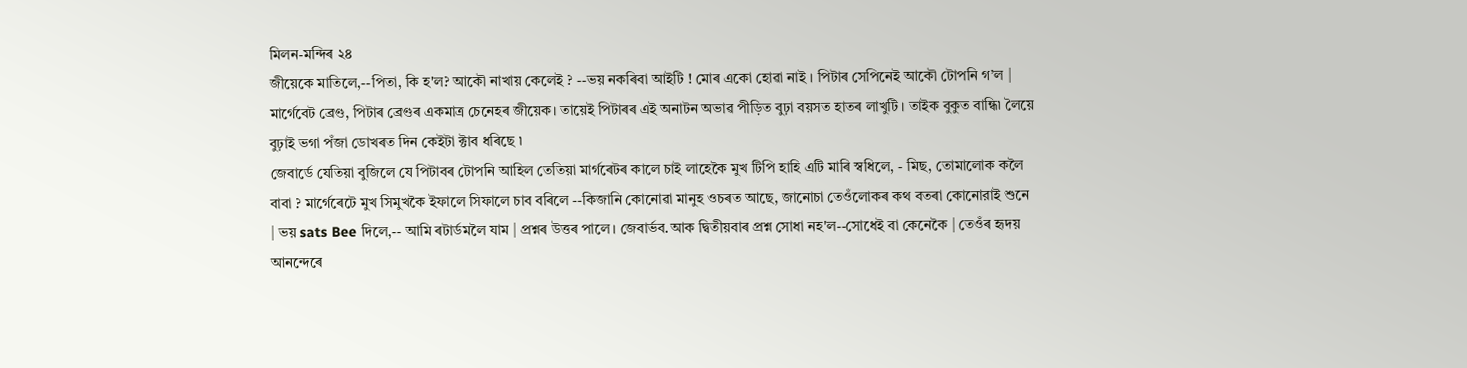মিলন-মন্দিৰ ২৪
জীয়েকে মাতিলে,--পিতা, কি হ'ল? আকৌ নাখায় কেলেই ? --ভয় নকৰিবা আইটি ! মোৰ একো হোৱা নাই । পিটাৰ সেপিনেই আকৌ টোপনি গ’ল |
মার্গেবেট ব্ৰেণ্ড, পিটাৰ ব্ৰেণ্ডৰ একমাত্র চেনেহৰ জীয়েক। তায়েই পিটাৰৰ এই অনাটন অভাৱ পীড়িত বুঢ়া বয়সত হাতৰ লাখুটি । তাইক বুকুত বান্ধি৷ লৈয়ে বুঢ়াই ভগা পঁজা ডোখৰত দিন কেইটা ক্টাব ধৰিছে ৷
জেবার্ডে যেতিয়া বুজিলে যে পিটাবৰ টোপনি আহিল তেতিয়া মাৰ্গৰেটৰ কালে চাই লাহেকৈ মুখ টিপি হাহি এটি মাৰি স্বধিলে, - মিছ, তোমালোক কলৈ বাবা ? মার্গেৰেটে মুখ সিমুখকৈ ইফালে সিফালে চাব বৰিলে --কিজানি কোনোৱা মানুহ ওচৰত আছে, জানোচা তেওঁলোকৰ কথ বতৰা কোনোরাই শুনে | ভয় sats Bee দিলে,-- আমি ৰটাৰ্ডমলৈ যাম | প্ৰশ্নৰ উত্তৰ পালে। জেবার্ভব.আক দ্বিতীয়বাৰ প্রশ্ন সোধা নহ'ল--সোধেই বা কেনেকৈ | তেওঁৰ হৃদয় আনন্দেৰে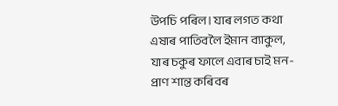উপচি পৰিল। যাৰ লগত কথা এষাৰ পাতিবলৈ ইমান ব্যাকুল, যাৰ চকুৰ ফালে এবাৰ চাই মন-প্রাণ শান্ত কৰিবৰ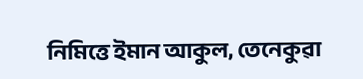নিমিত্তে ইমান আকুল, তেনেকুৱা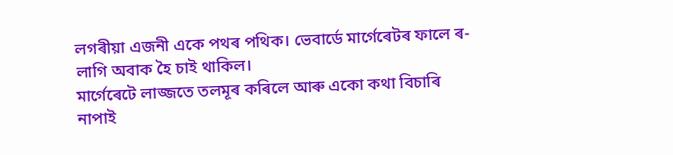লগৰীয়া এজনী একে পথৰ পথিক। ভেবার্ডে মার্গেৰেটৰ ফালে ৰ-লাগি অবাক হৈ চাই থাকিল।
মার্গেৰেটে লাজ্জতে তলমূৰ কৰিলে আৰু একো কথা বিচাৰি নাপাই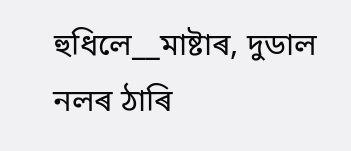হুধিলে__মাষ্টাৰ, দুডাল নলৰ ঠাৰি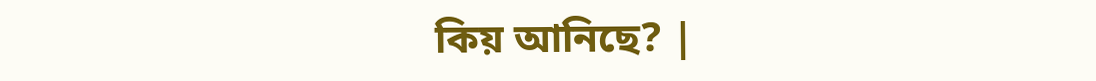কিয় আনিছে? |